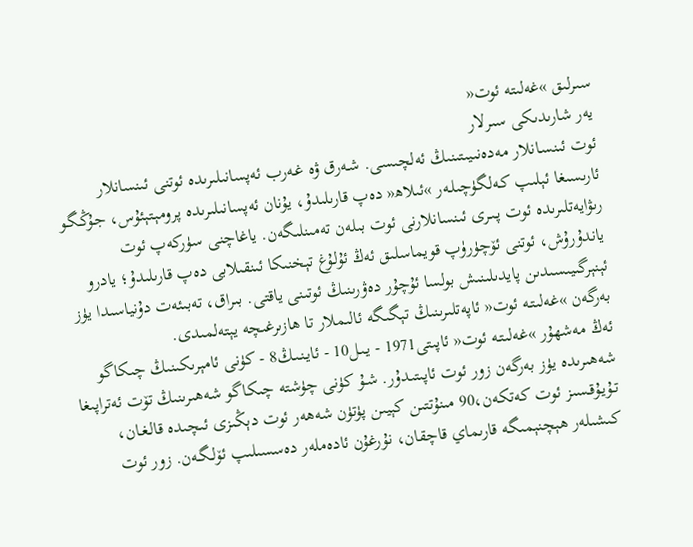سىرلىق »غەلىتە ئوت«
يەر شارىدىكى سىرلار
ئوت ئىنسـانلار مەدەنىيىتىنىڭ ئەلچىسى. شـەرق ۋە غـەرب ئەپسانىلىرىدە ئوتنى ئىنسانلار ئارىسىغا ئېلىپ كـەلگۈچىلـەر »ئىلاھ« دەپ قارىلىدۇ، يۇنان ئەپسانىلىرىدە پرومېـتېئۇس، جـۇڭـگـو رىۋايەتلىرىدە ئوت پـىـرى ئىنسانلارنى ئوت بىلەن تەمىنلىگەن. ياغاچنى سۈركەپ ئوت ياندۇرۇش، ئوتنى ئۆچۈرۈپ قويماسلىق ئەڭ ئۇلـۇغ تېخنىكا ئىنقىلابى دەپ قارىلىدۇ؛ يادرو ئېنېرگىيىسىدىن پايدىلىنىش بولسا ئۇچۇر دەۋرىنىڭ ئوتىنى ياقتى. بىراق، تەبىئەت دۇنياسىدا يۈز بەرگەن »غەلىتـە ئوت« ئاپەتلىرىنىڭ تېگىگە ئالىملار تا ھازىرغىچە يېتەلمىدى.
ئەڭ مەشھۇر »غەلىتـە ئوت« ئاپىتى1971 - يـىـل10 - ئايـنـىـڭ8 - كۈنى ئامېرىكىنىڭ چىكاگو شەھىرىدە يۈز بەرگەن زور ئوت ئاپىتىدۇر. شـۇ كۈنى چۈشتە چىكاگو شەھىرىنىڭ تۆت ئەتراپىغا تـۇيـۇقـسىز ئوت كەتكەن،90 مىنۇتتىن كېيىن پۈتۈن شەھەر ئوت دېڭىزى ئىچىدە قالـغـان، كىشىلەر ھېچنېمىگە قارىماي قاچقان، نۇرغۇن ئادەملەر دەسسىلىپ ئۆلـگـەن. زور ئوت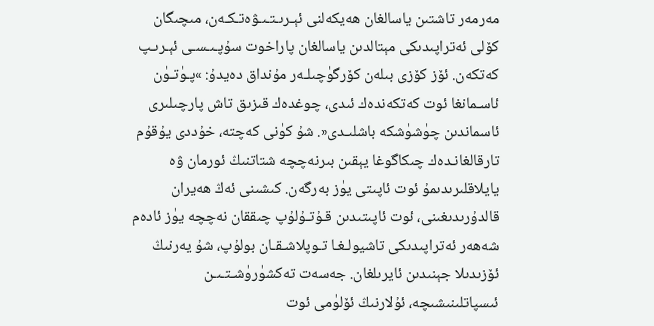مەرمەر تاشتىن ياسالغان ھەيكەلنى ئېـرىـتـىـۋەتـكـەن، مىچىگان كۆلى ئەتراپىدىكى مېتالدىن ياسالغان پاراخوت سۇپـىـسـى ئېـرىـپ كەتكەن. ئۆز كۆزى بىلەن كۆرگۈچىلـەر مۇنداق دەيدۇ: »پـۈتـۈن ئاسـمانغا ئوت كەتكەندەك ئىدى، چوغدەك قىزىق تاش پارچىلىرى ئاسماندىن چۈشۈشكە باشلىـدى«. شۇ كۈنى كەچتە، خۇددى يۇقۇم تارقالغانـدەك چىكاگوغا يېقىن بىرنەچچە شتاتنىڭ ئورمان ۋە يايلاقلىرىدىمۇ ئوت ئاپىتى يۈز بەرگەن. كىشىنى ئەڭ ھەيران قالدۇرىدىغىنى، ئوت ئاپىتىدىن قـۇتـۇلۇپ چىققان نەچچە يۈز ئادەم شەھەر ئەتراپىدىكى تاشيولـغـا تـوپلاشـقـان بولۇپ، شۇ يەرنىڭ ئۆزىدىلا جېنىدىن ئايرىلغان. جەسەت تەكشۈرۈشـتـىـن ئىسپاتلىنىشىچە، ئۇلارنىڭ ئۆلۈمى ئوت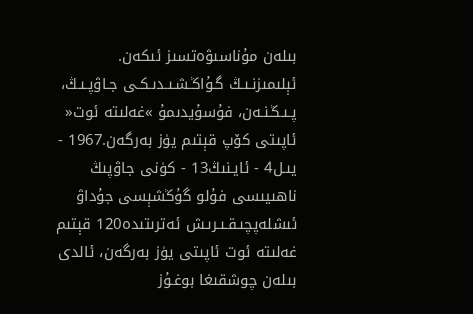بىلەن مۇناسىۋەتسىز ئىكەن.
ئېلىمىزنـىـڭ گـۇاڭـشـىـدىـكـى جـاۋپـىـڭ، پـىـڭـنـەن، فۇسۇيدىمۇ »غەلىتە ئوت« ئاپىتى كۆپ قېتىم يۈز بەرگەن.1967 - يىـل4 - ئايـنىڭ13 - كۈنى جاۋپىڭ ناھىيىسى فۇلو گۇڭشېسى جۇداۋ ئىشلەپچىـقـىـرىـش ئەترىتىدە120 قېتىم غەلىتە ئوت ئاپىتى يۈز بەرگەن، ئالدى بىلەن چوشقىغا بوغـۇز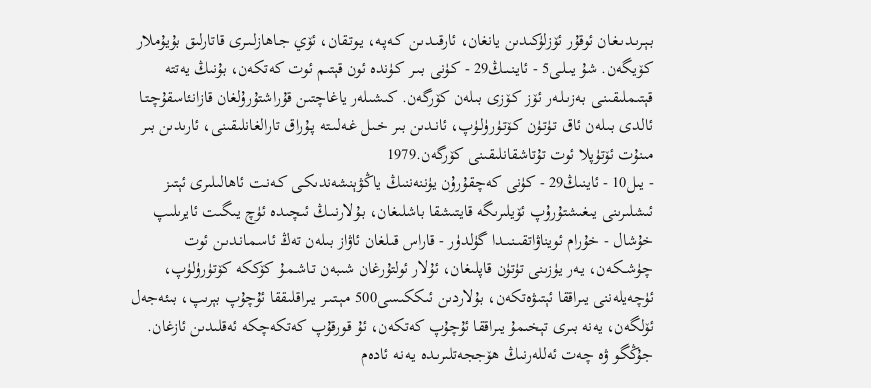بـېـرىـدىـغـان ئوقۇر ئۆزلۈكىدىن يانغان، ئارقىـدىـن كـەپـە، يـوتـقان، ئۆي جـاھازلـىـرى قاتارلىق بۇيۇملار كۆيگەن. شۇ يىـلـى5 - ئايـنـىـڭ29 - كـۈنى بـىـر كـۈندە ئون قېتىم ئوت كەتكەن، بۇنىڭ يەتتە قېتىملىقىنـى بـەزىـلـەر ئۆز كـۆزى بىلەن كۆرگەن. كىشىلەر ياغاچتىن قۇراشتۇرۇلغان قازانئاسقۇچـتـا ئالدى بـىلەن ئاق تـۈتـۈن كـۆتـۈرۈلـۈپ، ئانـدىن بىر خـىل غـەلـىـتە پـۇراق تارالغانلىقىنى، ئارىدىن بىر مىنۇت ئۆتۈپلا ئوت تۇتاشقانلىقىنى كۆرگەن.1979
- يىل10 - ئاينىڭ29 - كۈنى كەچقۇرۇن يۈننەننىڭ ياڭۋېنشەندىكـى كـەنـت ئاھالىلىرى ئېتىز ئىشلىرىنى يىغىشتۇرۇپ ئۆيلىرىگە قايتىشقا باشلىغان، بـۇلارنـىـڭ ئىچىدە ئۈچ يىگىت ئايرىلىپ خۇشال - خۇرام ئويناۋاتقىـنـىـدا گۈلدۈر - قاراس قىلغان ئاۋاز بىلەن تەڭ ئاسمـانـدىـن ئوت چـۈشـكـەن، يـەر يۈزىنى تۈتۈن قاپلىغان، ئۇلار ئولتۇرغان شىبەن تـاشـمـۇ كۆككە كۆتۈرۈلۈپ، ئۈچەيلەننى يىراققا ئېتىۋەتكەن، بۇلاردىن ئىككىسى500 مـېـتـىـر يىراقلىققا ئۇچۇپ بېرىپ، بىئەجەل ئۆلگەن، يەنە بىرى تېخىمۇ يىراققا ئۇچۇپ كەتكەن، ئۇ قورقۇپ كەتكەچكە ئەقلىدىن ئازغان.
جۇڭگو ۋە چەت ئەللەرنىڭ ھۆججەتلىرىـدە يـەنـە ئادەم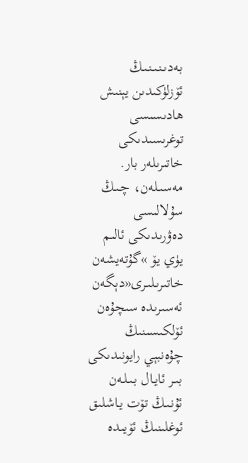بـەدىـنـىـنـىـڭ ئۆزلۈكىدىن يېنىش ھادىسىسى توغرىسىدىكى خاتىرىلەر بار. مەسىـلەن، چـىـڭ سۇلالىسى دەۋرىدىكى ئالىم يۈي يۆ »گۇتەيشەن خاتىرىـلىـرى«دېگەن ئەسىرىدە سىچۇەن ئۆلكىسىنىڭ چۇەنبېي رايونىدىكى بىـر ئايـال بـىـلـەن ئۇنـىـڭ تۆت يـاشلىق ئوغلىنىڭ ئۆيىدە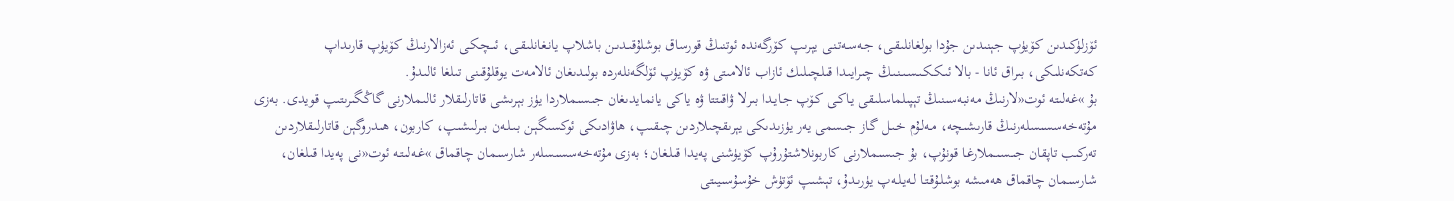ئۆزلۈكىدىن كۆيۈپ جېنىدىن جۇدا بولغانلىقـى، جـەسـەتـنـى يېرىپ كۆرگەندە ئوتنىڭ قورساق بوشلۇقىـدىـن باشلاپ يانـغانلىقـى، ئىـچـكـى ئەزالارنىڭ كۆيۈپ قارىداپ كەتكەنلىكى، بىراق ئانا - بالا ئىـكـكـىـسـىـنـىـڭ چىرايىدا قىلچىلىك ئازاب ئالامىتى ۋە كۆيۈپ ئۆلگەنلەردە بولىدىغان ئالامەت يوقلۇقىنى تىلغا ئالىدۇ.
بۇ »غەلىتە ئوت«لارنىڭ مەنبەسىنىڭ تېپىلماسلىقى يـاكـى كـۆپ جـايـدا بىرلا ۋاقىتتا ۋە ياكى يانمايدىغان جىسىملاردا يۈز بېرىشى قاتارلىقلار ئالىملارنى گاڭگىرىتىپ قويدى. بەزى مۇتەخەسسىسلەرنىڭ قارىشىچە، مـەلـۇم خـىـل گـاز جىسمى يەر يۈزىدىكى يېرىقچىلاردىن چىقىپ، ھاۋادىكى ئوكسىگېـن بـىـلـەن بىرلىشىپ، كاربون، ھىدروگېن قاتارلىقلاردىن تەركىب تاپقان جىـسـىـملارغـا قونۇپ، بۇ جىسىملارنى كاربونلاشتۇرۇپ كۆيۈشنى پەيدا قىلـغان؛ بەزى مۇتەخەسسىسلەر شارسىمان چاقماق »غـەلىتـە ئوت«نـى پەيدا قىلغان، شارسىمان چاقماق ھەمىشە بوشلـۇقـتـا لـەيـلـەپ يۈرىـدۇ، تېشىپ ئۆتۈش خۇسۇسىيىتى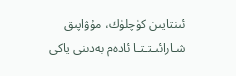ئىنتايىن كۈچلۈك، مۇۋاپىق شـارائىـتـتـا ئادەم بەدىنى ياكى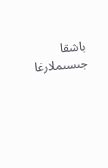باشقا جىسىملارغا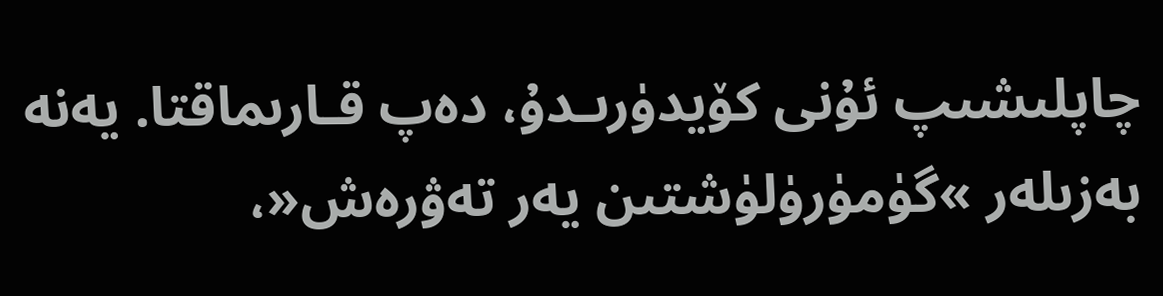چاپلىشىپ ئۇنى كۆيدۈرىـدۇ، دەپ قـارىماقتا. يەنە بەزىلەر »گۈمۈرۈلۈشتىن يەر تەۋرەش«،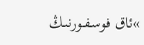»ئاق فوسـفـورنىـڭ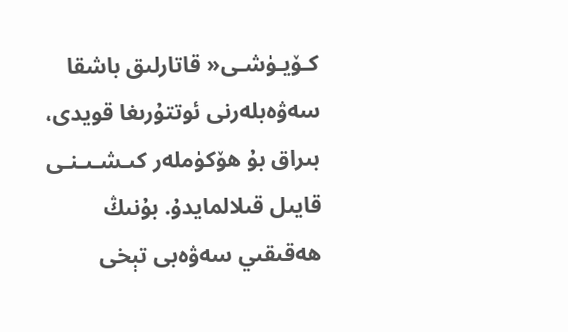كـۆيـۈشـى« قاتارلىق باشقا سەۋەبلەرنى ئوتتۇرىغا قويدى، بىراق بۇ ھۆكۈملەر كىـشـىـنـى قايىل قىلالمايدۇ. بۇنىڭ ھەقىقىي سەۋەبى تېخى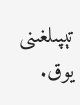تېپىلغىنى يوق.